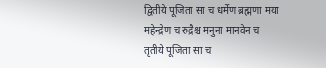द्वितीये पूजिता सा च धर्मेण ब्रह्मणा मया
महेन्द्रेण च रुद्रैश्च मनुना मानवेन च
तृतीये पूजिता सा च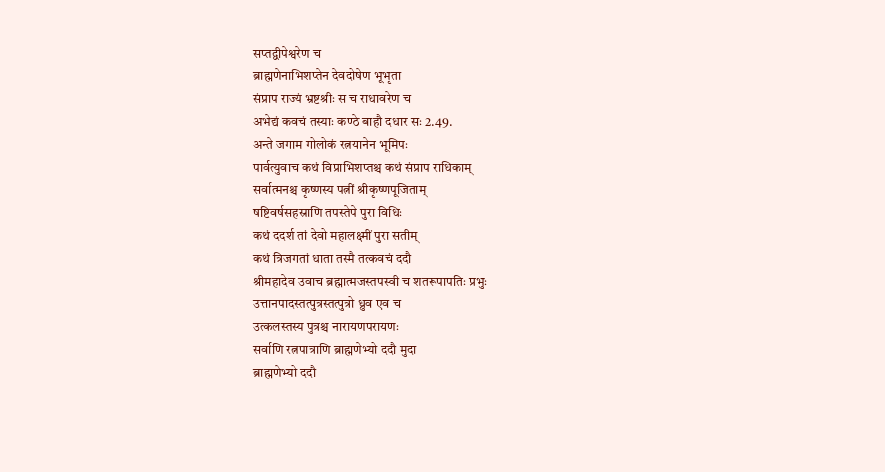सप्तद्वीपेश्वरेण च
ब्राह्मणेनाभिशप्तेन देवदोषेण भूभृता
संप्राप राज्यं भ्रष्टश्रीः स च राधावरेण च
अभेद्यं कवचं तस्याः कण्ठे बाहौ दधार सः 2.49.
अन्ते जगाम गोलोकं रत्नयानेन भूमिपः
पार्वत्युवाच कथं विप्राभिशप्तश्च कथं संप्राप राधिकाम्
सर्वात्मनश्च कृष्णस्य पत्नीं श्रीकृष्णपूजिताम्
षष्टिवर्षसहस्राणि तपस्तेपे पुरा विधिः
कथं ददर्श तां देवो महालक्ष्मीं पुरा सतीम्
कथं त्रिजगतां धाता तस्मै तत्कवचं ददौ
श्रीमहादेव उवाच ब्रह्मात्मजस्तपस्वी च शतरूपापतिः प्रभुः
उत्तानपादस्तत्पुत्रस्तत्पुत्रो ध्रुव एव च
उत्कलस्तस्य पुत्रश्च नारायणपरायणः
सर्वाणि रत्नपात्राणि ब्राह्मणेभ्यो ददौ मुदा
ब्राह्मणेभ्यो ददौ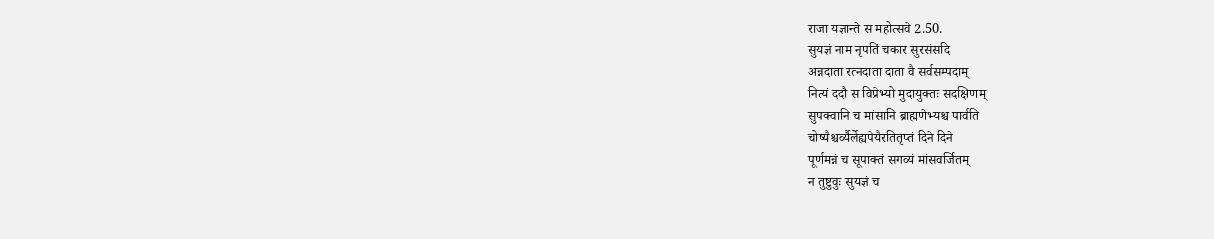राजा यज्ञान्ते स महोत्सवे 2.50.
सुयज्ञं नाम नृपतिं चकार सुरसंसदि
अन्नदाता रत्नदाता दाता वै सर्वसम्पदाम्
नित्यं ददौ स विप्रेभ्यो मुदायुक्तः सदक्षिणम्
सुपक्वानि च मांसानि ब्राह्मणेभ्यश्च पार्वति
चोष्यैश्चर्व्यैर्लेह्यपेयैरतितृप्तं दिने दिने
पूर्णमन्नं च सूपाक्तं सगव्यं मांसवर्जितम्
न तुष्टुवुः सुयज्ञं च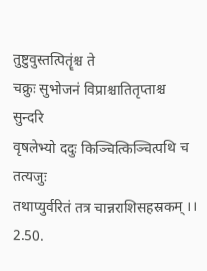तुष्टुवुस्तत्पितॄंश्च ते
चक्रुः सुभोजनं विप्राश्चातितृप्ताश्च सुन्दरि
वृषलेभ्यो ददुः किञ्चित्किञ्चित्पथि च तत्यजुः
तथाप्युर्वरितं तत्र चान्नराशिसहस्रकम् ।। 2.50.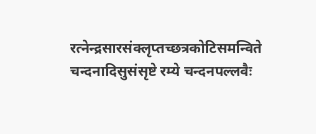रत्नेन्द्रसारसंक्लृप्तच्छत्रकोटिसमन्विते
चन्दनादिसुसंसृष्टे रम्ये चन्दनपल्लवैः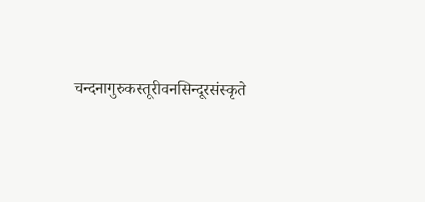चन्दनागुरुकस्तूरीवनसिन्दूरसंस्कृते